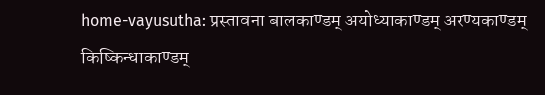home-vayusutha: प्रस्तावना बालकाण्डम् अयोध्याकाण्डम् अरण्यकाण्डम् किष्किन्धाकाण्डम्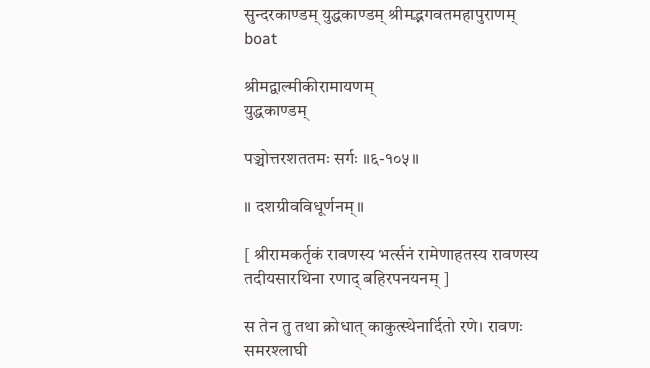सुन्दरकाण्डम् युद्धकाण्डम् श्रीमद्भगवतमहापुराणम्
boat

श्रीमद्वाल्मीकीरामायणम्
युद्धकाण्डम्

पञ्चोत्तरशततमः सर्गः ॥६-१०५॥

॥ दशग्रीवविधूर्णनम्॥

[ श्रीरामकर्तृकं रावणस्य भर्त्सनं रामेणाहतस्य रावणस्य तदीयसारथिना रणाद् बहिरपनयनम् ]

स तेन तु तथा क्रोधात् काकुत्स्थेनार्दितो रणे। रावणः समरश्लाघी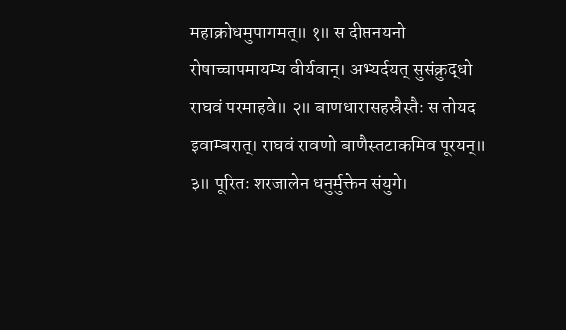महाक्रोधमुपागमत्॥ १॥ स दीप्तनयनो रोषाच्चापमायम्य वीर्यवान्। अभ्यर्दयत् सुसंक्रुद्धो राघवं परमाहवे॥ २॥ बाणधारासहस्रैस्तैः स तोयद इवाम्बरात्। राघवं रावणो बाणैस्तटाकमिव पूरयन्॥ ३॥ पूरितः शरजालेन धनुर्मुक्तेन संयुगे।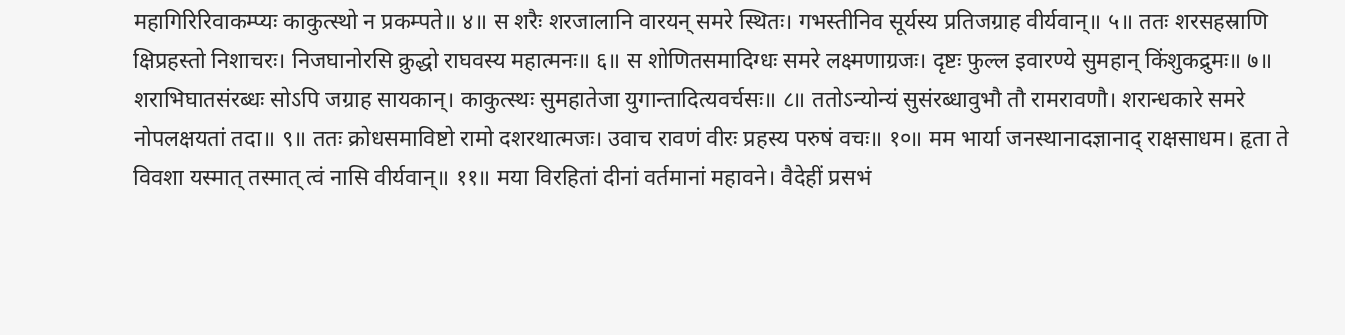महागिरिरिवाकम्प्यः काकुत्स्थो न प्रकम्पते॥ ४॥ स शरैः शरजालानि वारयन् समरे स्थितः। गभस्तीनिव सूर्यस्य प्रतिजग्राह वीर्यवान्॥ ५॥ ततः शरसहस्राणि क्षिप्रहस्तो निशाचरः। निजघानोरसि क्रुद्धो राघवस्य महात्मनः॥ ६॥ स शोणितसमादिग्धः समरे लक्ष्मणाग्रजः। दृष्टः फुल्ल इवारण्ये सुमहान् किंशुकद्रुमः॥ ७॥ शराभिघातसंरब्धः सोऽपि जग्राह सायकान्। काकुत्स्थः सुमहातेजा युगान्तादित्यवर्चसः॥ ८॥ ततोऽन्योन्यं सुसंरब्धावुभौ तौ रामरावणौ। शरान्धकारे समरे नोपलक्षयतां तदा॥ ९॥ ततः क्रोधसमाविष्टो रामो दशरथात्मजः। उवाच रावणं वीरः प्रहस्य परुषं वचः॥ १०॥ मम भार्या जनस्थानादज्ञानाद् राक्षसाधम। हृता ते विवशा यस्मात् तस्मात् त्वं नासि वीर्यवान्॥ ११॥ मया विरहितां दीनां वर्तमानां महावने। वैदेहीं प्रसभं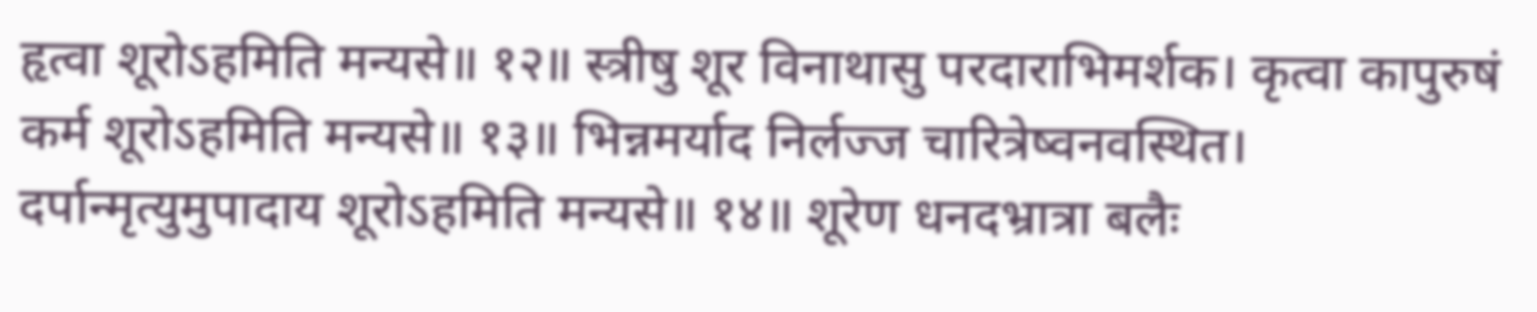हृत्वा शूरोऽहमिति मन्यसे॥ १२॥ स्त्रीषु शूर विनाथासु परदाराभिमर्शक। कृत्वा कापुरुषं कर्म शूरोऽहमिति मन्यसे॥ १३॥ भिन्नमर्याद निर्लज्ज चारित्रेष्वनवस्थित। दर्पान्मृत्युमुपादाय शूरोऽहमिति मन्यसे॥ १४॥ शूरेण धनदभ्रात्रा बलैः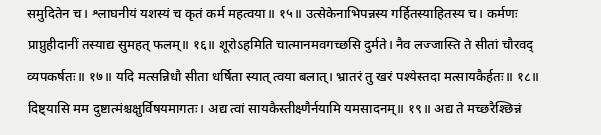समुदितेन च। श्लाघनीयं यशस्यं च कृतं कर्म महत्वया॥ १५॥ उत्सेकेनाभिपन्नस्य गर्हितस्याहितस्य च। कर्मणः प्राप्नुहीदानीं तस्याद्य सुमहत् फलम्॥ १६॥ शूरोऽहमिति चात्मानमवगच्छसि दुर्मते। नैव लज्जास्ति ते सीतां चौरवद् व्यपकर्षतः॥ १७॥ यदि मत्सन्निधौ सीता धर्षिता स्यात् त्वया बलात्। भ्रातरं तु खरं पश्येस्तदा मत्सायकैर्हतः॥ १८॥ दिष्ट्यासि मम दुष्टात्मंश्चक्षुर्विषयमागतः। अद्य त्वां सायकैस्तीक्ष्णैर्नयामि यमसादनम्॥ १९॥ अद्य ते मच्छरैश्छिन्नं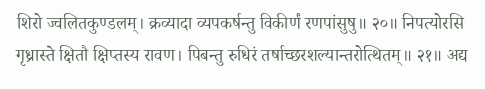शिरो ज्वलितकुण्डलम्। क्रव्यादा व्यपकर्षन्तु विकीर्णं रणपांसुषु॥ २०॥ निपत्योरसि गृध्रास्ते क्षितौ क्षिप्तस्य रावण। पिबन्तु रुधिरं तर्षाच्छरशल्यान्तरोत्थितम्॥ २१॥ अद्य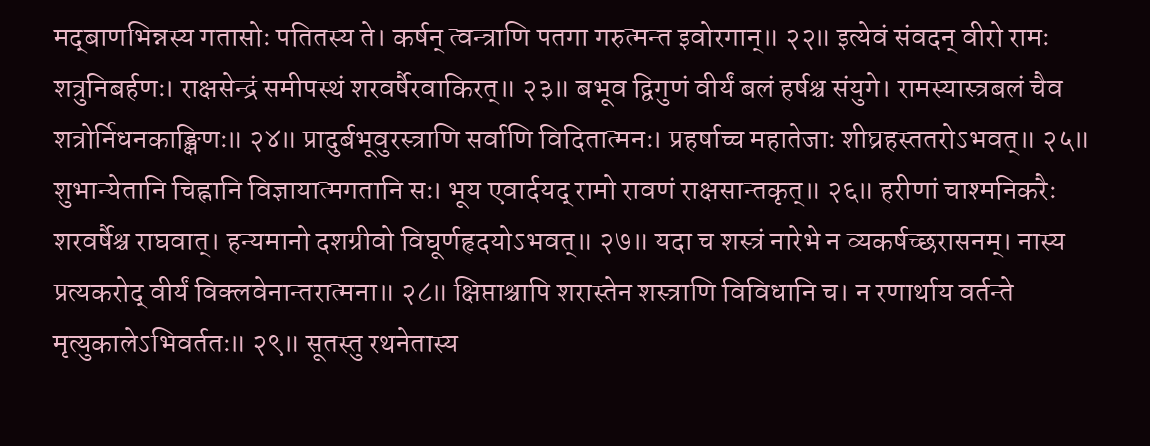मद‍्बाणभिन्नस्य गतासोः पतितस्य ते। कर्षन् त्वन्त्राणि पतगा गरुत्मन्त इवोरगान्॥ २२॥ इत्येवं संवदन् वीरो रामः शत्रुनिबर्हणः। राक्षसेन्द्रं समीपस्थं शरवर्षैरवाकिरत्॥ २३॥ बभूव द्विगुणं वीर्यं बलं हर्षश्च संयुगे। रामस्यास्त्रबलं चैव शत्रोर्निधनकाङ्क्षिणः॥ २४॥ प्रादुर्बभूवुरस्त्राणि सर्वाणि विदितात्मनः। प्रहर्षाच्च महातेजाः शीघ्रहस्ततरोऽभवत्॥ २५॥ शुभान्येतानि चिह्नानि विज्ञायात्मगतानि सः। भूय एवार्दयद् रामो रावणं राक्षसान्तकृत्॥ २६॥ हरीणां चाश्मनिकरैः शरवर्षैश्च राघवात्। हन्यमानो दशग्रीवो विघूर्णहृदयोऽभवत्॥ २७॥ यदा च शस्त्रं नारेभे न व्यकर्षच्छरासनम्। नास्य प्रत्यकरोद् वीर्यं विक्लवेनान्तरात्मना॥ २८॥ क्षिप्ताश्चापि शरास्तेन शस्त्राणि विविधानि च। न रणार्थाय वर्तन्ते मृत्युकालेऽभिवर्ततः॥ २९॥ सूतस्तु रथनेतास्य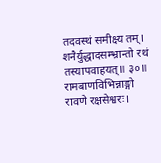तदवस्थं समीक्ष्य तम्। शनैर्युद्धादसम्भ्रान्तो रथं तस्यापवाहयत्॥ ३०॥ रामबाणविभिन्नाङ्गो रावणे रक्षसेश्वरः।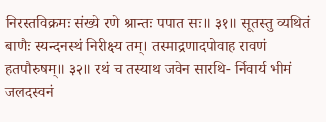निरस्तविक्रमः संख्ये रणे श्रान्तः पपात सः॥ ३१॥ सूतस्तु व्यथितं बाणैः स्यन्दनस्थं निरीक्ष्य तम्। तस्माद्रणादपोवाह रावणं हतपौरुषम्॥ ३२॥ रथं च तस्याथ जवेन सारथि- र्निवार्य भीमं जलदस्वनं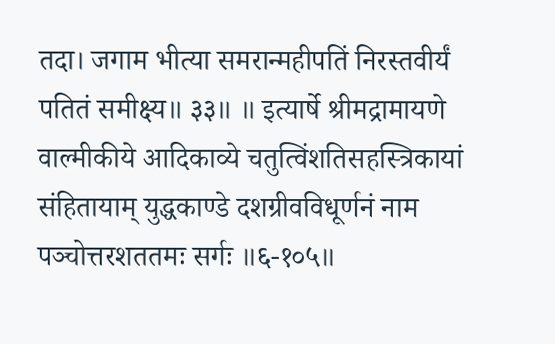तदा। जगाम भीत्या समरान्महीपतिं निरस्तवीर्यं पतितं समीक्ष्य॥ ३३॥ ॥ इत्यार्षे श्रीमद्रामायणे वाल्मीकीये आदिकाव्ये चतुत्विंशतिसहस्त्रिकायां संहितायाम् युद्धकाण्डे दशग्रीवविधूर्णनं नाम पञ्चोत्तरशततमः सर्गः ॥६-१०५॥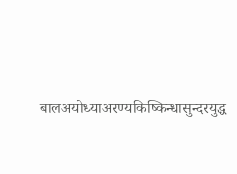बालअयोध्याअरण्यकिष्किन्धासुन्दरयुद्ध